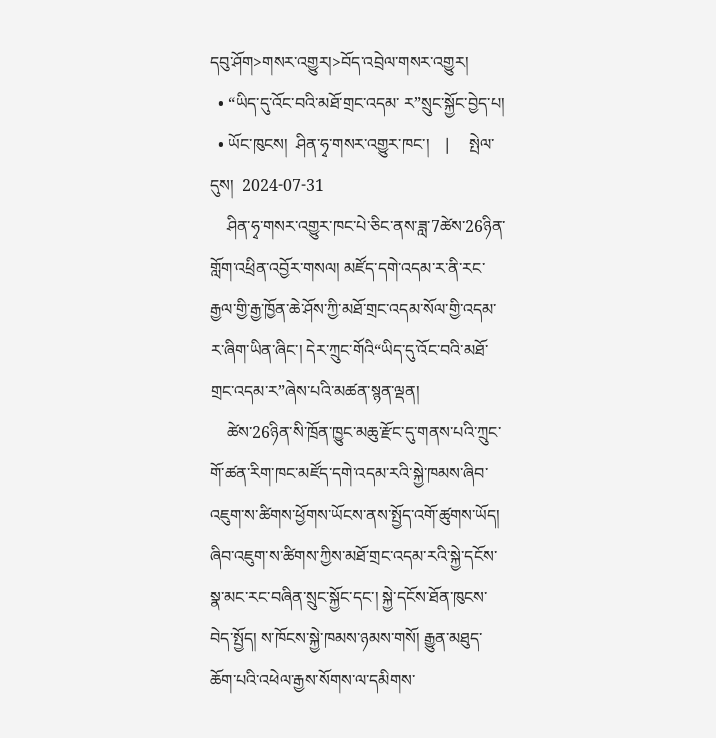དབུ་ཤོག>གསར་འགྱུར།>བོད་འབྲེལ་གསར་འགྱུར།
  • “ཡིད་དུ་འོང་བའི་མཐོ་གྲང་འདམ་ ར”སྲུང་སྐྱོང་བྱེད་པ།
  • ཡོང་ཁུངས།  ཤིན་ཧྭ་གསར་འགྱུར་ཁང་།    |     སྤེལ་དུས།  2024-07-31
    ཤིན་ཧྭ་གསར་འགྱུར་ཁང་པེ་ཅིང་ནས་ཟླ་7ཚེས་26ཉིན་གློག་འཕྲིན་འབྱོར་གསལ། མཛོད་དགེ་འདམ་ར་ནི་རང་རྒྱལ་གྱི་རྒྱ་ཁྱོན་ཆེ་ཤོས་ཀྱི་མཐོ་གྲང་འདམ་སོལ་གྱི་འདམ་ར་ཞིག་ཡིན་ཞིང་། དེར་ཀྲུང་གོའི“ཡིད་དུ་འོང་བའི་མཐོ་གྲང་འདམ་ར”ཞེས་པའི་མཚན་སྙན་ལྡན།
    ཚེས་26ཉིན་སི་ཁྲོན་ཁྱུང་མཆུ་རྫོང་དུ་གནས་པའི་ཀྲུང་གོ་ཚན་རིག་ཁང་མཛོད་དགེ་འདམ་རའི་སྐྱེ་ཁམས་ཞིབ་འཇུག་ས་ཚིགས་ཕྱོགས་ཡོངས་ནས་སྤྱོད་འགོ་ཚུགས་ཡོད། ཞིབ་འཇུག་ས་ཚིགས་ཀྱིས་མཐོ་གྲང་འདམ་རའི་སྐྱེ་དངོས་སྣ་མང་རང་བཞིན་སྲུང་སྐྱོང་དང་། སྐྱེ་དངོས་ཐོན་ཁུངས་བེད་སྤྱོད། ས་ཁོངས་སྐྱེ་ཁམས་ཉམས་གསོ། རྒྱུན་མཐུད་ཆོག་པའི་འཕེལ་རྒྱས་སོགས་ལ་དམིགས་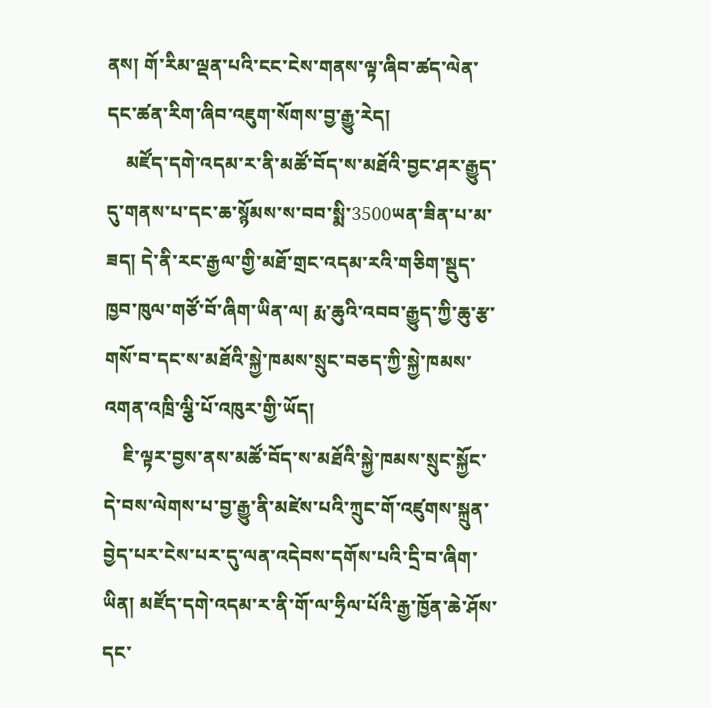ནས། གོ་རིམ་ལྡན་པའི་ངང་ངེས་གནས་ལྟ་ཞིབ་ཚད་ལེན་དང་ཚན་རིག་ཞིབ་འཇུག་སོགས་བྱ་རྒྱུ་རེད།
    མཛོད་དགེ་འདམ་ར་ནི་མཚོ་བོད་ས་མཐོའི་བྱང་ཤར་རྒྱུད་དུ་གནས་པ་དང་ཆ་སྙོམས་ས་བབ་སྨི་3500ཡན་ཟིན་པ་མ་ཟད། དེ་ནི་རང་རྒྱལ་གྱི་མཐོ་གྲང་འདམ་རའི་གཅིག་སྡུད་ཁྱབ་ཁུལ་གཙོ་བོ་ཞིག་ཡིན་ལ། རྨ་ཆུའི་འབབ་རྒྱུད་ཀྱི་ཆུ་རྩ་གསོ་བ་དང་ས་མཐོའི་སྐྱེ་ཁམས་སྲུང་བཅད་ཀྱི་སྐྱེ་ཁམས་འགན་འཁྲི་ལྕི་པོ་འཁུར་གྱི་ཡོད།
    ཇི་ལྟར་བྱས་ནས་མཚོ་བོད་ས་མཐོའི་སྐྱེ་ཁམས་སྲུང་སྐྱོང་དེ་བས་ལེགས་པ་བྱ་རྒྱུ་ནི་མཛེས་པའི་ཀྲུང་གོ་འཛུགས་སྐྲུན་བྱེད་པར་ངེས་པར་དུ་ལན་འདེབས་དགོས་པའི་དྲི་བ་ཞིག་ཡིན། མཛོད་དགེ་འདམ་ར་ནི་གོ་ལ་ཧྲིལ་པོའི་རྒྱ་ཁྱོན་ཆེ་ཤོས་དང་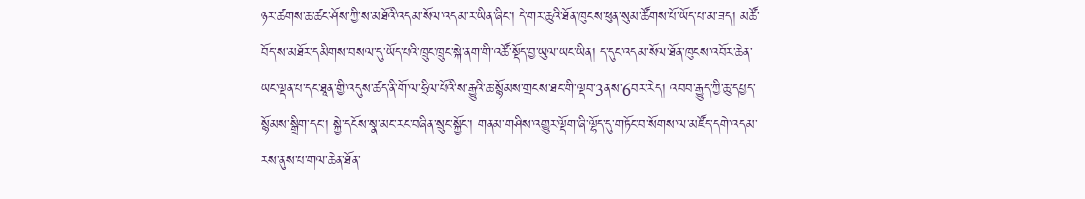ཉར་ཚགས་ཆ་ཚང་ཤོས་ཀྱི་ས་མཐོའི་འདམ་སོལ་འདམ་ར་ཡིན་ཞིང་། དེ་གར་ཆུའི་ཐོན་ཁུངས་ཕུན་སུམ་ཚོགས་པོ་ཡོད་པ་མ་ཟད། མཚོ་བོད་ས་མཐོར་དམིགས་བསལ་དུ་ཡོད་པའི་ཁྲུང་ཁྲུང་སྐེ་ནག་གི་འཚོ་སྡོད་བྱ་ཡུལ་ཡང་ཡིན། ད་དུང་འདམ་སོལ་ཐོན་ཁུངས་འབོར་ཆེན་ཡང་ལྡན་པ་དང་ཐཱན་གྱི་འདུས་ཚད་ནི་གོ་ལ་ཧྲིལ་པོའི་ས་རྒྱུའི་ཆ་སྙོམས་གྲངས་ཐང་གི་ལྡབ་3ནས་6བར་རེད། འབབ་རྒྱུད་ཀྱི་ཆུ་དཔྱད་སྙོམས་སྒྲིག་དང་། སྐྱེ་དངོས་སྣ་མང་རང་བཞིན་སྲུང་སྐྱོང་། གནམ་གཤིས་འགྱུར་ལྡོག་ཞི་ལྷོད་དུ་གཏོང་བ་སོགས་ལ་མཛོད་དགེ་འདམ་རས་ནུས་པ་གལ་ཆེན་ཐོན་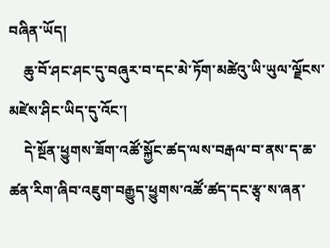བཞིན་ཡོད།
    ཆུ་བོ་ཤང་ཤང་དུ་བཞུར་བ་དང་མེ་ཏོག་མཚེའུ་ཡི་ཡུལ་ལྗོངས་མཛེས་ཤིང་ཡིད་དུ་འོང་།
    དེ་སྔོན་ཕྱུགས་ཟོག་འཚོ་སྐྱོང་ཚད་ལས་བརྒལ་བ་ནས་ད་ཆ་ཚན་རིག་ཞིབ་འཇུག་བརྒྱུད་ཕྱུགས་འཚོ་ཚད་དང་རྩྭ་ས་ཞན་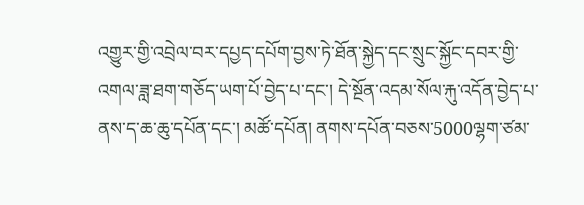འགྱུར་གྱི་འབྲེལ་བར་དཔྱད་དཔོག་བྱས་ཏེ་ཐོན་སྐྱེད་དང་སྲུང་སྐྱོང་དབར་གྱི་འགལ་ཟླ་ཐག་གཅོད་ཡག་པོ་བྱེད་པ་དང་། དེ་སྔོན་འདམ་སོལ་རྐུ་འདོན་བྱེད་པ་ནས་ད་ཆ་ཆུ་དཔོན་དང་། མཚོ་དཔོན། ནགས་དཔོན་བཅས་5000ལྷག་ཙམ་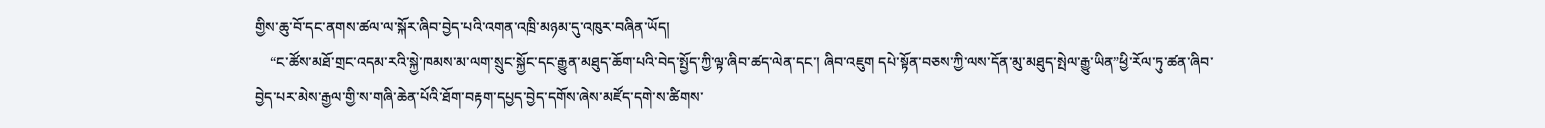གྱིས་ཆུ་བོ་དང་ནགས་ཚལ་ལ་སྐོར་ཞིབ་བྱེད་པའི་འགན་འཁྲི་མཉམ་དུ་འཁུར་བཞིན་ཡོད།
    “ང་ཚོས་མཐོ་གྲང་འདམ་རའི་སྐྱེ་ཁམས་མ་ལག་སྲུང་སྐྱོང་དང་རྒྱུན་མཐུད་ཆོག་པའི་བེད་སྤྱོད་ཀྱི་ལྟ་ཞིབ་ཚད་ལེན་དང་། ཞིབ་འཇུག དཔེ་སྟོན་བཅས་ཀྱི་ལས་དོན་མུ་མཐུད་སྤེལ་རྒྱུ་ཡིན”ཕྱི་རོལ་ཏུ་ཚན་ཞིབ་བྱེད་པར་མེས་རྒྱལ་གྱི་ས་གཞི་ཆེན་པོའི་ཐོག་བརྟག་དཔྱད་བྱེད་དགོས་ཞེས་མཛོད་དགེ་ས་ཚིགས་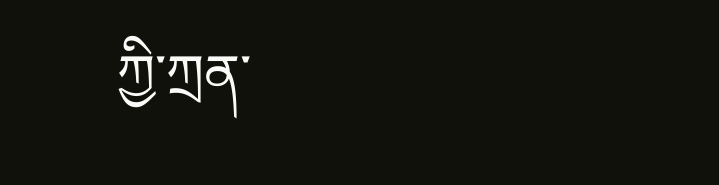ཀྱི་ཀྲན་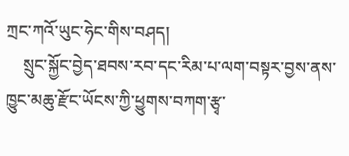ཀྲང་ཀའོ་ཡུང་ཧེང་གིས་བཤད།
    སྲུང་སྐྱོང་བྱེད་ཐབས་རབ་དང་རིམ་པ་ལག་བསྟར་བྱས་ནས་ཁྱུང་མཆུ་རྫོང་ཡོངས་ཀྱི་ཕྱུགས་བཀག་རྩྭ་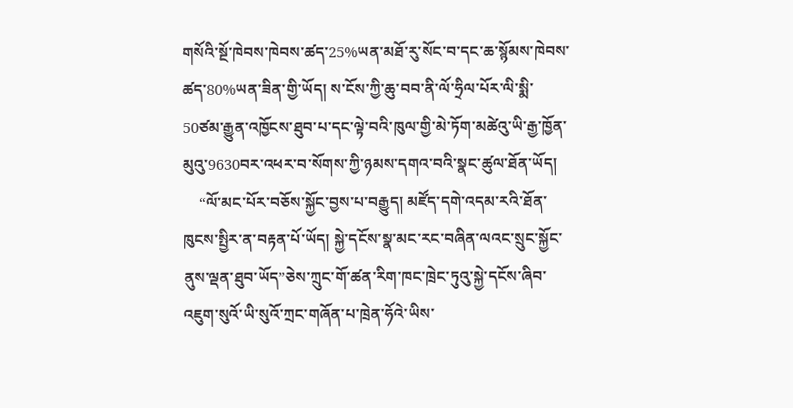གསོའི་སྔོ་ཁེབས་ཁེབས་ཚད་25%ཡན་མཐོ་རུ་སོང་བ་དང་ཆ་སྙོམས་ཁེབས་ཚད་80%ཡན་ཟིན་གྱི་ཡོད། ས་ངོས་ཀྱི་ཆུ་བབ་ནི་ལོ་ཧྲིལ་པོར་ལི་སྨི་50ཙམ་རྒྱུན་འཁྱོངས་ཐུབ་པ་དང་ལྟེ་བའི་ཁུལ་གྱི་མེ་ཏོག་མཚེའུ་ཡི་རྒྱ་ཁྱོན་མུའུ་9630བར་འཕར་བ་སོགས་ཀྱི་ཉམས་དགའ་བའི་སྣང་ཚུལ་ཐོན་ཡོད།
    “ལོ་མང་པོར་བཅོས་སྐྱོང་བྱས་པ་བརྒྱུད། མཛོད་དགེ་འདམ་རའི་ཐོན་ཁུངས་སྤྱིར་ན་བརྟན་པོ་ཡོད། སྐྱེ་དངོས་སྣ་མང་རང་བཞིན་ལའང་སྲུང་སྐྱོང་ནུས་ལྡན་ཐུབ་ཡོད”ཅེས་ཀྲུང་གོ་ཚན་རིག་ཁང་ཁྲེང་ཏུའུ་སྐྱེ་དངོས་ཞིབ་འཇུག་སུའོ་ཡི་སུའོ་ཀྲང་གཞོན་པ་ཁྲེན་ཧོའེ་ཡིས་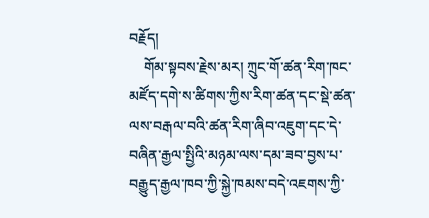བརྗོད།
    གོམ་སྟབས་རྗེས་མར། ཀྲུང་གོ་ཚན་རིག་ཁང་མཛོད་དགེ་ས་ཚིགས་ཀྱིས་རིག་ཚན་དང་སྡེ་ཚན་ལས་བརྒལ་བའི་ཚན་རིག་ཞིབ་འཇུག་དང་དེ་བཞིན་རྒྱལ་སྤྱིའི་མཉམ་ལས་དམ་ཟབ་བྱས་པ་བརྒྱུད་རྒྱལ་ཁབ་ཀྱི་སྐྱེ་ཁམས་བདེ་འཇགས་ཀྱི་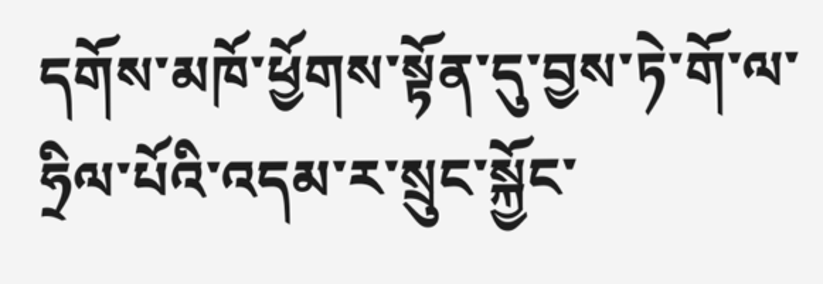དགོས་མཁོ་ཕྱོགས་སྟོན་དུ་བྱས་ཏེ་གོ་ལ་ཧྲིལ་པོའི་འདམ་ར་སྲུང་སྐྱོང་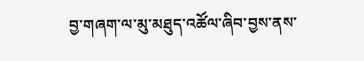བྱ་གཞག་ལ་མུ་མཐུད་འཚོལ་ཞིབ་བྱས་ནས་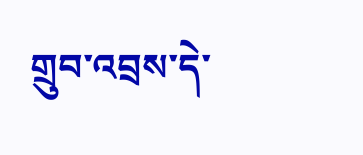གྲུབ་འབྲས་དེ་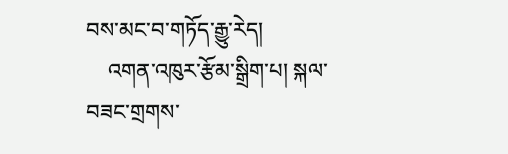བས་མང་བ་གཏོད་རྒྱུ་རེད།
    འགན་འཁུར་རྩོམ་སྒྲིག་པ། སྐལ་བཟང་གྲགས་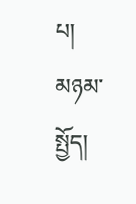པ།
མཉམ་སྤྱོད།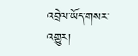འབྲེལ་ཡོད་གསར་འགྱུར།